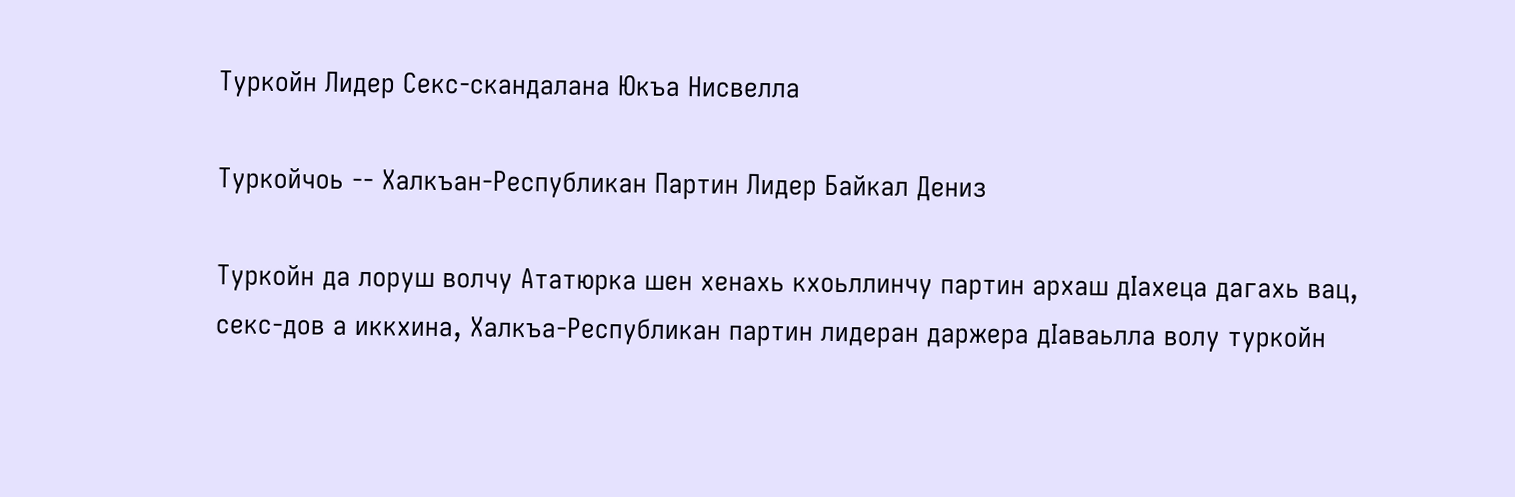Туркойн Лидер Секс-скандалана Юкъа Нисвелла

Туркойчоь -- Халкъан-Республикан Партин Лидер Байкал Дениз

Туркойн да лоруш волчу Ататюрка шен хенахь кхоьллинчу партин архаш дIахеца дагахь вац, секс-дов а иккхина, Халкъа-Республикан партин лидеран даржера дIаваьлла волу туркойн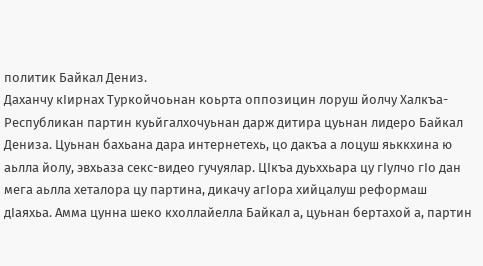политик Байкал Дениз.
Даханчу кIирнах Туркойчоьнан коьрта оппозицин лоруш йолчу Халкъа-Республикан партин куьйгалхочуьнан дарж дитира цуьнан лидеро Байкал Дениза. Цуьнан бахьана дара интернетехь, цо дакъа а лоцуш яьккхина ю аьлла йолу, эвхьаза секс-видео гучуялар. ЦIкъа дуьххьара цу гIулчо гIо дан мега аьлла хеталора цу партина, дикачу агIора хийцалуш реформаш дIаяхьа. Амма цунна шеко кхоллайелла Байкал а, цуьнан бертахой а, партин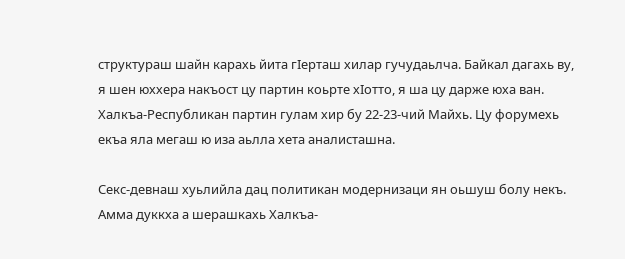структураш шайн карахь йита гIерташ хилар гучудаьлча. Байкал дагахь ву, я шен юххера накъост цу партин коьрте хIотто, я ша цу дарже юха ван. Халкъа-Республикан партин гулам хир бу 22-23-чий Майхь. Цу форумехь екъа яла мегаш ю иза аьлла хета аналисташна.

Секс-девнаш хуьлийла дац политикан модернизаци ян оьшуш болу некъ. Амма дуккха а шерашкахь Халкъа-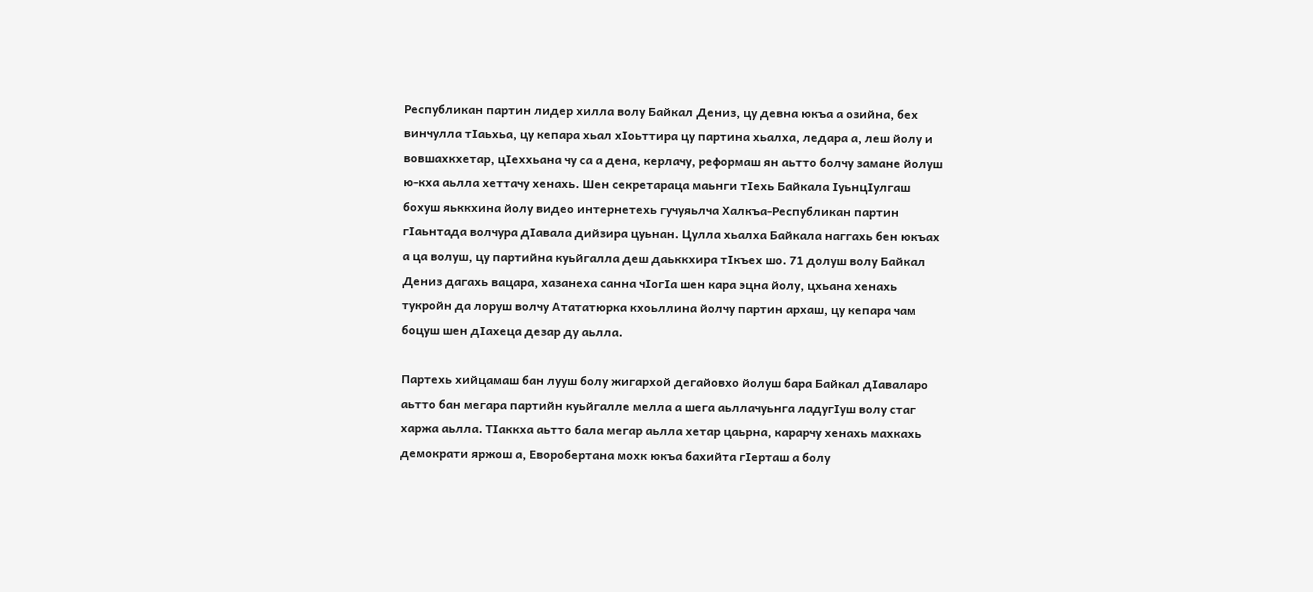Республикан партин лидер хилла волу Байкал Дениз, цу девна юкъа а озийна, бех винчулла тIаьхьа, цу кепара хьал хIоьттира цу партина хьалха, ледара а, леш йолу и вовшахкхетар, цIеххьана чу са а дена, керлачу, реформаш ян аьтто болчу замане йолуш ю-кха аьлла хеттачу хенахь. Шен секретараца маьнги тIехь Байкала IуьнцIулгаш бохуш яьккхина йолу видео интернетехь гучуяьлча Халкъа-Республикан партин гIаьнтада волчура дIавала дийзира цуьнан. Цулла хьалха Байкала наггахь бен юкъах а ца волуш, цу партийна куьйгалла деш даьккхира тIкъех шо. 71 долуш волу Байкал Дениз дагахь вацара, хазанеха санна чIогIа шен кара эцна йолу, цхьана хенахь тукройн да лоруш волчу Атататюрка кхоьллина йолчу партин архаш, цу кепара чам боцуш шен дIахеца дезар ду аьлла.

Партехь хийцамаш бан лууш болу жигархой дегайовхо йолуш бара Байкал дIаваларо аьтто бан мегара партийн куьйгалле мелла а шега аьллачуьнга ладугIуш волу стаг харжа аьлла. ТIаккха аьтто бала мегар аьлла хетар цаьрна, карарчу хенахь махкахь демократи яржош а, Еворобертана мохк юкъа бахийта гIерташ а болу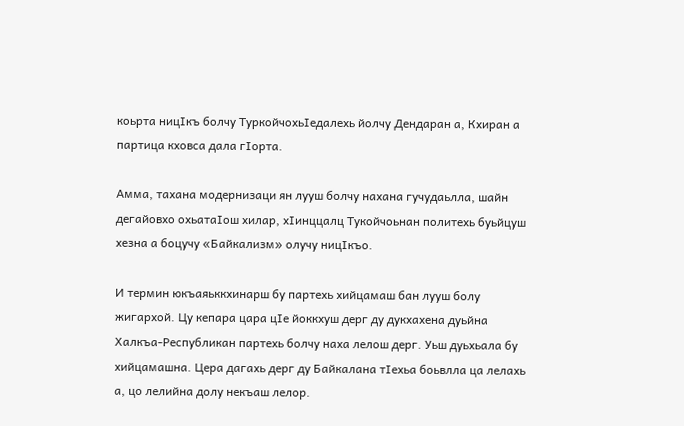коьрта ницIкъ болчу ТуркойчохьIедалехь йолчу Дендаран а, Кхиран а партица кховса дала гIорта.

Амма, тахана модернизаци ян лууш болчу нахана гучудаьлла, шайн дегайовхо охьатаIош хилар, хIинццалц Тукойчоьнан политехь буьйцуш хезна а боцучу «Байкализм» олучу ницIкъо.

И термин юкъаяьккхинарш бу партехь хийцамаш бан лууш болу жигархой. Цу кепара цара цIе йоккхуш дерг ду дукхахена дуьйна Халкъа-Республикан партехь болчу наха лелош дерг. Уьш дуьхьала бу хийцамашна. Цера дагахь дерг ду Байкалана тIехьа боьвлла ца лелахь а, цо лелийна долу некъаш лелор.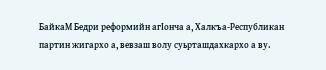БайкаМ Бедри реформийн агIонча а, Халкъа-Республикан партин жигархо а, вевзаш волу суьрташдахкархо а ву.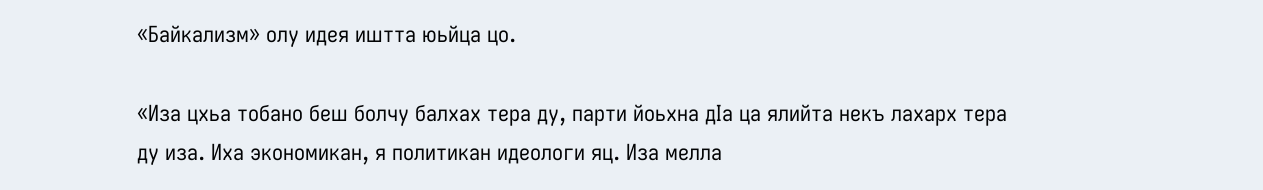«Байкализм» олу идея иштта юьйца цо.

«Иза цхьа тобано беш болчу балхах тера ду, парти йоьхна дIа ца ялийта некъ лахарх тера ду иза. Иха экономикан, я политикан идеологи яц. Иза мелла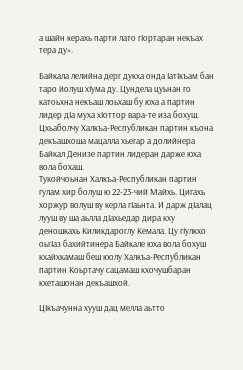а шайн керахь парти лато гIортаран некъах тера ду».

Байкала лелийна дерг дукха онда IатIкъам бан таро йолуш хIума ду. Цундела цуьнан го катоьхна некъаш лоьхаш бу юха а партин лидер дIа муха хIоттор вара-те иза бохуш. Цхьаболчу Халкъа-Республикан партин къона декъашхоша мацалла хьегар а долийнера Байкал Денизе партин лидеран дарже юха вола бохаш.
Тукойчоьнан Халкъа-Республикан партин гулам хир болуш ю 22-23-чий Майхь. Цигахь хоржур волуш ву керла гIаьнта. И дарж дIалац лууш ву ша аьлла дIахьедар дира кху деношкахь Киликдароглу Кемала. Цу гIулкхо оьгIаз бахийтинера Байкале юха вола бохуш кхайхкамаш беш юолу Халкъа-Республикан партин Коьртачу сацамаш кхочушбаран кхеташонан декъашхой.

ЦIкъачунна хууш дац мелла аьтто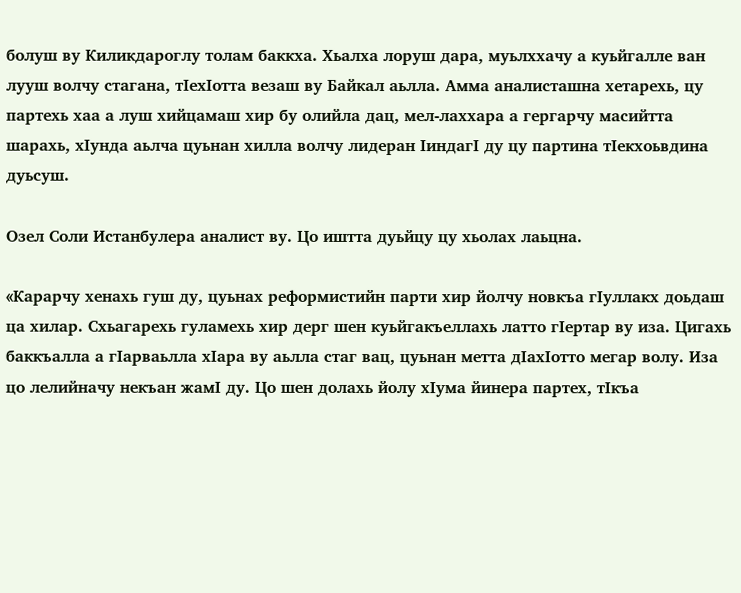болуш ву Киликдароглу толам баккха. Хьалха лоруш дара, муьлххачу а куьйгалле ван лууш волчу стагана, тIехIотта везаш ву Байкал аьлла. Амма аналисташна хетарехь, цу партехь хаа а луш хийцамаш хир бу олийла дац, мел-лаххара а гергарчу масийтта шарахь, хIунда аьлча цуьнан хилла волчу лидеран IиндагI ду цу партина тIекхоьвдина дуьсуш.

Озел Соли Истанбулера аналист ву. Цо иштта дуьйцу цу хьолах лаьцна.

«Карарчу хенахь гуш ду, цуьнах реформистийн парти хир йолчу новкъа гIуллакх доьдаш ца хилар. Схьагарехь гуламехь хир дерг шен куьйгакъеллахь латто гIертар ву иза. Цигахь баккъалла а гIарваьлла хIара ву аьлла стаг вац, цуьнан метта дIахIотто мегар волу. Иза цо лелийначу некъан жамI ду. Цо шен долахь йолу хIума йинера партех, тIкъа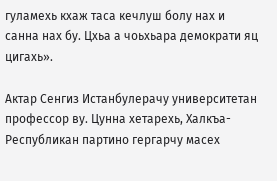гуламехь кхаж таса кечлуш болу нах и санна нах бу. Цхьа а чоьхьара демократи яц цигахь».

Актар Сенгиз Истанбулерачу университетан профессор ву. Цунна хетарехь, Халкъа-Республикан партино гергарчу масех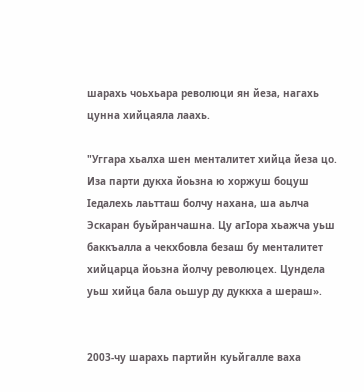шарахь чоьхьара революци ян йеза, нагахь цунна хийцаяла лаахь.

"Уггара хьалха шен менталитет хийца йеза цо. Иза парти дукха йоьзна ю хоржуш боцуш Iедалехь лаьтташ болчу нахана, ша аьлча Эскаран буьйранчашна. Цу агIора хьажча уьш баккъалла а чекхбовла безаш бу менталитет хийцарца йоьзна йолчу революцех. Цундела уьш хийца бала оьшур ду дуккха а шераш».


2003-чу шарахь партийн куьйгалле ваха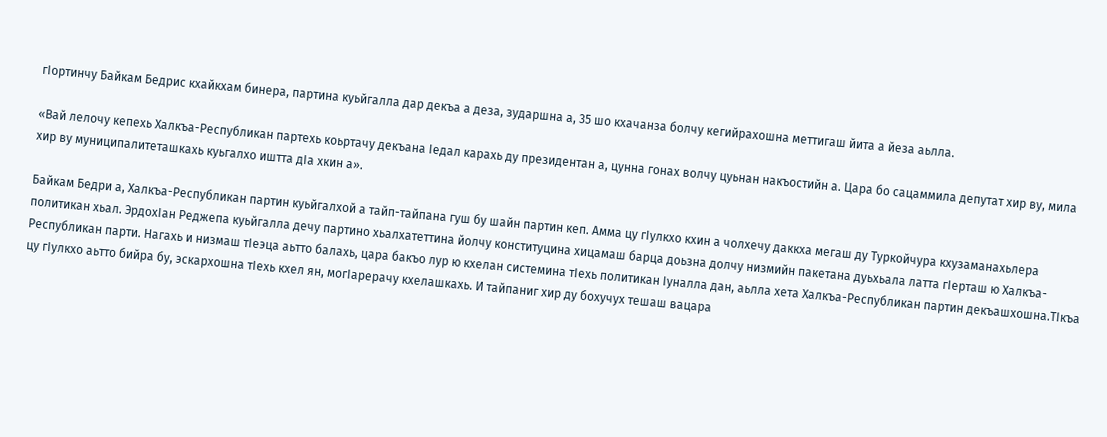гIортинчу Байкам Бедрис кхайкхам бинера, партина куьйгалла дар декъа а деза, зударшна а, 35 шо кхачанза болчу кегийрахошна меттигаш йита а йеза аьлла.

«Вай лелочу кепехь Халкъа-Республикан партехь коьртачу декъана Iедал карахь ду президентан а, цунна гонах волчу цуьнан накъостийн а. Цара бо сацаммила депутат хир ву, мила хир ву муниципалитеташкахь куьгалхо иштта дIа хкин а».

Байкам Бедри а, Халкъа-Республикан партин куьйгалхой а тайп-тайпана гуш бу шайн партин кеп. Амма цу гIулкхо кхин а чолхечу даккха мегаш ду Туркойчура кхузаманахьлера политикан хьал. ЭрдохIан Реджепа куьйгалла дечу партино хьалхатеттина йолчу конституцина хицамаш барца доьзна долчу низмийн пакетана дуьхьала латта гIерташ ю Халкъа-Республикан парти. Нагахь и низмаш тIеэца аьтто балахь, цара бакъо лур ю кхелан системина тIехь политикан Iуналла дан, аьлла хета Халкъа-Республикан партин декъашхошна.ТIкъа цу гIулкхо аьтто бийра бу, эскархошна тIехь кхел ян, могIарерачу кхелашкахь. И тайпаниг хир ду бохучух тешаш вацара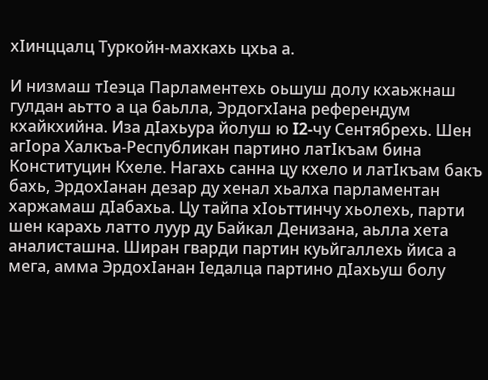хIинццалц Туркойн-махкахь цхьа а.

И низмаш тIеэца Парламентехь оьшуш долу кхаьжнаш гулдан аьтто а ца баьлла, ЭрдогхIана референдум кхайкхийна. Иза дIахьура йолуш ю I2-чу Сентябрехь. Шен агIора Халкъа-Республикан партино латIкъам бина Конституцин Кхеле. Нагахь санна цу кхело и латIкъам бакъ бахь, ЭрдохIанан дезар ду хенал хьалха парламентан харжамаш дIабахьа. Цу тайпа хIоьттинчу хьолехь, парти шен карахь латто луур ду Байкал Денизана, аьлла хета аналисташна. Ширан гварди партин куьйгаллехь йиса а мега, амма ЭрдохIанан Iедалца партино дIахьуш болу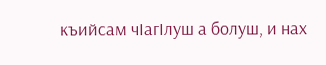къийсам чIагIлуш а болуш, и нах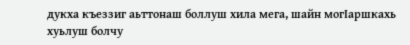дукха къеззиг аьттонаш боллуш хила мега, шайн могIаршкахь хуьлуш болчу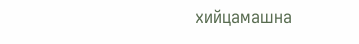хийцамашна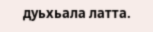дуьхьала латта.